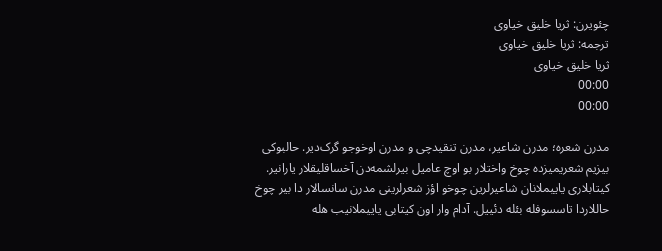چئویرن: ثریا خلیق خیاوی
ترجمه: ثریا خلیق خیاوی
ثریا خلیق خیاوی
00:00
00:00

مدرن شعره؛ مدرن شاعیر، مدرن تنقیدچی و مدرن اوخوجو گرک‌دیر. حالبوکی بیزیم شعریمیزده چوخ واختلار بو اوچ عامیل بیرلشمه‌دن آخساقلیقلار یارانیر. کیتابلاری یاییملانان شاعیرلرین چوخو اؤز شعرلرینی مدرن سانسالار دا بیر چوخ حاللاردا تاسسوفله بئله دئییل. آدام وار اون کیتابی یاییملانیب هله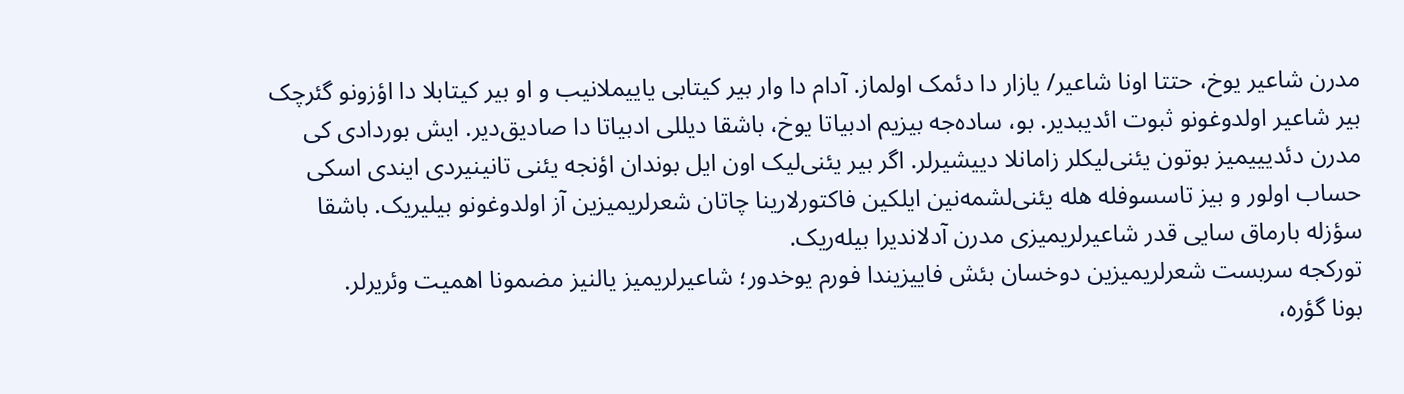مدرن شاعیر یوخ، حتتا اونا شاعیر/ یازار دا دئمک اولماز. آدام دا وار بیر کیتابی یاییملانیب و او بیر کیتابلا دا اؤزونو گئرچک بیر شاعیر اولدوغونو ثبوت ائدیبدیر. بو، ساده‌جه بیزیم ادبیاتا یوخ، باشقا دیللی ادبیاتا دا صادیق‌دیر. ایش بوردادی کی مدرن دئدیییمیز بوتون یئنی‌لیکلر زامانلا دییشیرلر. اگر بیر یئنی‌لیک اون ایل بوندان اؤنجه یئنی تانینیردی ایندی اسکی حساب اولور و بیز تاسسوفله هله یئنی‌لشمه‌نین ایلکین فاکتورلارینا چاتان شعرلریمیزین آز اولدوغونو بیلیریک. باشقا سؤزله بارماق سایی‌ قدر شاعیرلریمیزی مدرن آدلاندیرا بیله‌ریک.
تورکجه سربست شعرلریمیزین دوخسان بئش فاییزیندا فورم یوخدور؛ شاعیرلریمیز یالنیز مضمونا اهمیت وئریرلر.
بونا گؤره،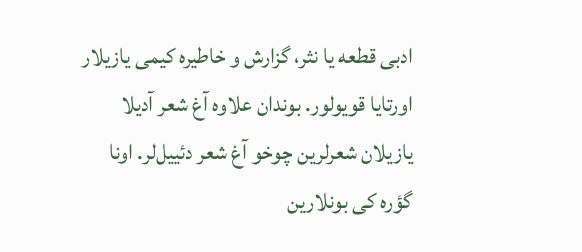ادبی قطعه یا نثر، گزارش و خاطیره کیمی یازیلار اورتایا قویولور. بوندان علاوه آغ شعر آدیلا یازیلان شعرلرین چوخو آغ شعر دئییل‌لر. اونا گؤره کی بونلارین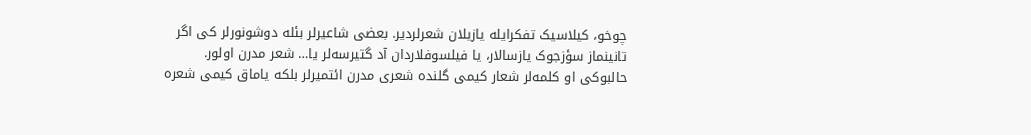چوخو، کیلاسیک تفکر‌ایله یازیلان شعرلردیر. بعضی شاعیرلر بئله دوشونورلر کی اگر تانینماز سؤزجوک یازسالار، یا فیلسوفلاردان آد گتیرسه‌لر یا… شعر مدرن اولور. حالبوکی او‌ کلمه‌لر شعار کیمی گلنده شعری مدرن ائتمیرلر بلکه یاماق کیمی شعره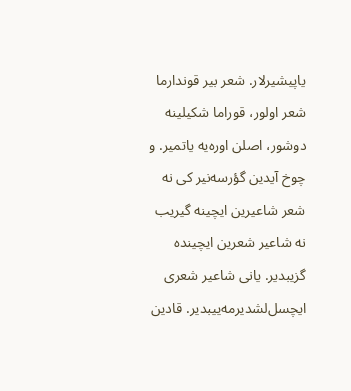یاپیشیرلار. شعر بیر قوندارما شعر اولور، قوراما شکیلینه دوشور، اصلن اوره‌یه یاتمیر. و چوخ آیدین گؤرسه‌‌نیر‌ کی نه شعر شاعیرین ایچینه گیریب نه شاعیر شعرین ایچینده گزیبدیر. یانی شاعیر شعری ایچسل‌لشدیرمه‌ییبدیر. قادین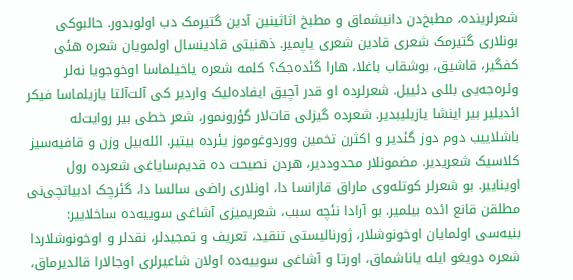شعرلرینده، مطبخ‌دن دانیشماق و مطبخ اثاثینین آدین گتیرمک دب اولوبدور. حالبوکی بونلاری گتیرمک شعری قادین شعری یاپمیر. ذهنیتی قادینسال اولمویان شعره هئی کفگیر، قاشیق، بوشقاب باغلا، هارا گئده‌جک؟ کلمه شعره یاخیلماسا اوخوجویا نه‌لر وئره‌جه‌یی بللی دئییل‌. شعرلرده او قدر آچیق ایفاده‌لیک واردیر کی آلت‌آلتا یازیلماسا فیکر ائدیلیر بیر اینشا یازیلیبدیر. شعرده گیزلی قات‌لار گؤرونمور، شعر خطی بیر روایت‌له باشلاییب دوم دوز گئدیر و اکثرن تخمین ووردوغوموز یئرده بیتیر. ائله‌بیل وزن و قافیه‌سیز کلاسیک شعریدیر. مضمونلار محدود‌دیر، هردن نصیحت‌ ده قدیم‌سایاغی شعرده رول اویناییر. بو‌ شعرلر کوتله‌وی ماراق قازانسا دا، اونلاری راضی سالسا دا، گئرچک ادبیاتچی‌نی مطلقن قانع ائده بیلمیر. بو آرادا نئچه سبب، شعریمیزی آشاغی سوییه‌ده ساخلاییر: بنیه‌سی اولمایان اوخونوشلار، ژورنالیستی تنقید، تعریف‌ و تمجیدلر، نقدلر و اوخونوشلاردا شعره دویغو ایله یاناشماق، اورتا و آشاغی سوییه‌ده اولان شاعیرلری اوجالارا قالدیرماق،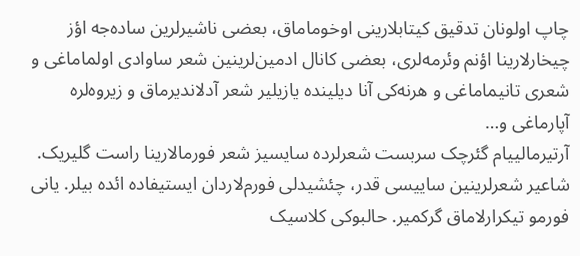چاپ اولونان تدقیق کیتابلارینی اوخوماماق، بعضی ناشیرلرین ساده‌جه اؤز چیخارلارینا اؤنم وئرمه‌لری، بعضی کانال ادمین‌لرینین شعر ساوادی اولماماغی و شعری تانیماماغی و هرنه‌کی آنا دیلینده یازیلیر شعر آدلاندیرماق و زیروه‌لره آپارماغی و…
آرتیرمالییام گئرچک سربست شعرلرده سایسیز شعر فورمالارینا راست گلیریک. شاعیر شعرلرینین ساییسی قدر، چئشیدلی فورم‌لاردان ایستیفاده ائده بیلر. یانی فورمو تیکرارلاماق گرکمیر. حالبوکی کلاسیک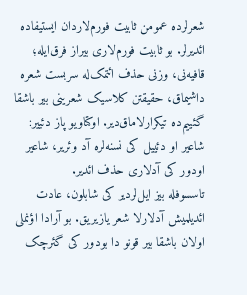شعرلرده عمومن ثابیت فورم‌لاردان ایستیفاده ائدیرلر. بو ثابیت فورم‌لاری بیراز فرق‌‌ایله؛ قافیه‌نی، وزنی حذف ائتمک‌له سربست‌ شعره داشیماق، حقیقتن کلاسیک شعرینی بیر باشقا گئییم‌ده تیکرارلاماق‌دیر. اوکتاویو پاز دئییر: شاعیر او دئییل کی نسنه‌لره آد وئریر، شاعیر اودور کی آدلاری حذف ائدیر.
تاسسوفله بیز ایل‌لردیر کی شابلون، عادت ائدیلمیش آدلارلا شعر یازیریق. بو آرادا اؤنملی اولان باشقا بیر قونو دا بودور کی گئرچک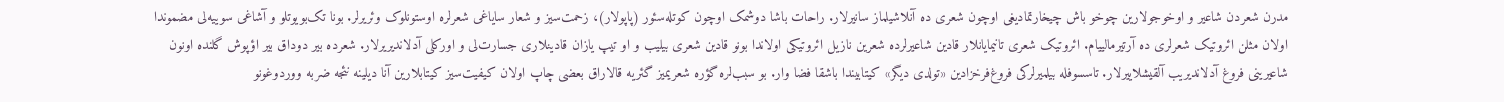مدرن شعردن شاعیر و اوخوجولارین چوخو باش چیخارتمادیغی اوچون شعری ده آنلاشیلماز سانیرلار. راحات باشا دوشمک اوچون کوتله‌سئور (پاپولار)، زحمت‌سیز و شعار سایاغی شعرلره اوستونلوک وئریرلر. بونا تک‌بویوتلو و آشاغی سوییه‌لی مضموندا اولان مثلن ائروتیک شعرلری ده آرتیرمالییام. ائروتیک شعری تانیمایانلار قادین شاعیرلرده شعرین نازیل ائروتیکی اولاندا بونو‌ قادین شعری بیلیب و او تیپ یازان قادینلاری جسارت‌لی و اورکلی آدلاندیریرلار. شعرده بیر دوداق بیر اؤپوش گلنده اونون شاعیرینی فروغ آدلاندیریب آلقیشلاییرلار. تاسسوفله بیلمیرلرکی فروغ‌فرخزادین «تولدی دیگر» کیتابیندا باشقا فضا وار. بو سبب‌لره گؤره شعریمیز گئریه قالاراق بعضی چاپ اولان کیفیت‌سیز کیتابلارین آنا دیلینه نئجه ضربه ووردوغونو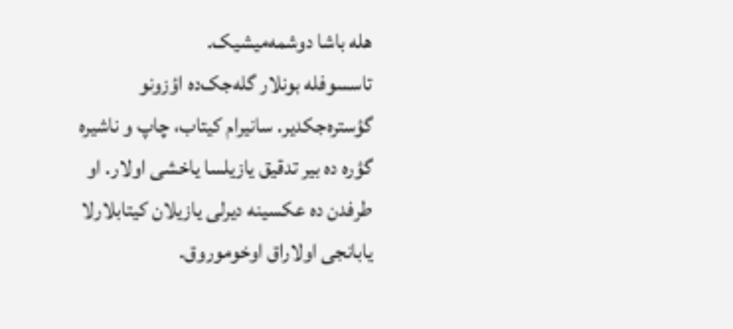هله باشا دوشمه‌میشیک.
تاسسوفله بونلار گله‌جک‌ده اؤزونو گؤستره‌جکدیر. سانیرام کیتاب، چاپ و ناشیره گؤره‌ ده بیر تدقیق یازیلسا یاخشی اولار. او طرفدن‌ ده عکسینه دیرلی یازیلان کیتابلارلا یابانجی‌‌ اولاراق اوخوموروق.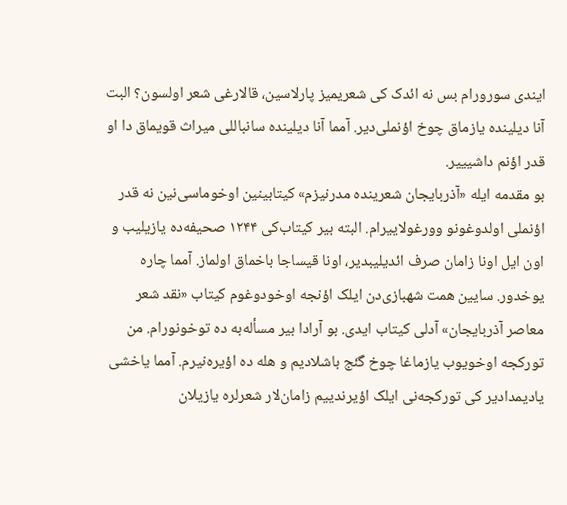ایندی سورورام بس نه ائدک‌ کی شعریمیز پارلاسین، قالارغی شعر اولسون؟ البت آنا دیلینده یازماق چوخ اؤنملی‌دیر. آمما آنا دیلینده سانباللی میراث قویماق‌ دا او قدر اؤنم داشیییر‌.
بو مقدمه‌ ایله «آذربایجان شعرینده مدرنیزم» کیتابینین اوخوماسی‌نین نه قدر اؤنملی اولدوغونو وورغولاییرام. البته بیر کیتاب‌کی ۱۲۴۴ صحیفه‌ده یازیلیب و اون ایل اونا زامان صرف ائدیلیبدیر، اونا قیساجا باخماق اولماز. آمما چاره یوخدور. سایین همت شهبازی‌دن ایلک اؤنجه اوخودوغوم کیتاب «نقد شعر معاصر آذربایجان» آدلی کیتاب ایدی. بو آرادا بیر مسأله‌به ده توخونورام. من تورکجه‌ اوخویوب یازماغا چوخ گئج باشلادیم و هله‌ ده اؤیره‌نیرم. آمما یاخشی یادیمدادیر کی تورکجه‌نی ایلک اؤیرندییم زامان‌لار شعرلره یازیلان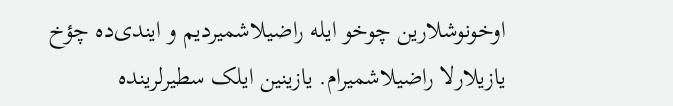اوخونوشلارین چوخو ایله راضیلاشمیردیم و ‌ایندی‌ده چؤخ یازیلارلا راضیلاشمیرام. یازینین ایلک سطیرلرینده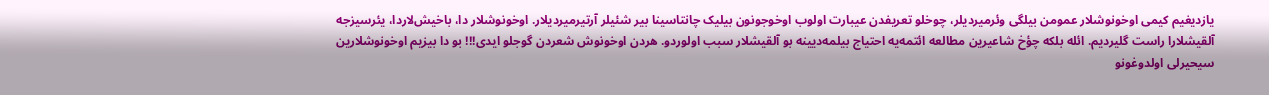یازدیغیم کیمی اوخونوشلار عمومن بیلگی وئرمیردیلر، چوخلو‌ تعریفدن عیبارت اولوب اوخوجونون بیلیک چانتاسینا بیر شئیلر آرتیرمیردیلار. اوخونوشلار دا، باخیش‌لاردا، یئرسیزجه آلقیشلارا راست گلیردیم. ائله بلکه چؤخ شاعیرین مطالعه ائتمه‌یه احتیاج بیلمه‌دیینه بو آلقیشلار سبب اولوردو. هردن اوخونوش شعردن گوجلو ایدی!!! بو دا بیزیم اوخونوشلارین سیحیرلی اولدوغونو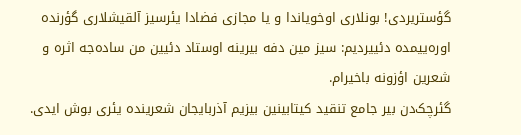گؤستریردی! بونلاری اوخویاندا و یا مجازی فضادا یئرسیز آلقیشلاری گؤرنده اوره‌ییمده دئییردیم: سیز مین دفه بیرینه اوستاد دئیین من ساده‌جه اثره و شعرین اؤزونه باخیرام.
گئرچک‌دن بیر جامع تنقید کیتابینین بیزیم آذربایجان شعرینده یئری بوش ایدی.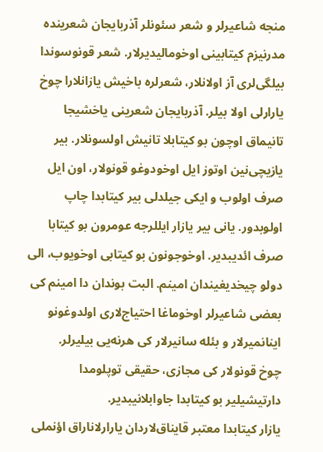منجه شاعیرلر و شعر سئونلر آذربایجان شعرینده مدرنیزم کیتابینی اوخومالیدیرلار. شعر قونوسوندا بیلگی‌لری آز اولانلار، شعرلره باخیش یازانلارا چوخ یارارلی اولا بیلر. آذربایجان شعرینی یاخشیجا تانیماق اوچون بو کیتابلا تانیش اولسونلار. بیر یازیچی‌نین اوتوز ایل اوخودوغو قونولار، اون ایل صرف اولوب و ایکی جیلدلی بیر کیتابدا چاپ اولوبدور. یانی بیر یازار ایللرجه عومرون بو کیتابا صرف ائدیبدیر. اوخوجونون بو‌ کیتابی اوخویوب، الی دولو چیخدیغیندان امینم. البت بوندان دا امینم کی بعضی شاعیرلر اوخوماغا احتیاج‌لاری اولدوغونو اینانمیرلار و بئله سانیرلار کی هرنه‌یی بیلیرلر.
چوخ قونولار کی مجازی، حقیقی توپلومدا دارتیشیلیر بو‌ کیتابدا جاوابلانیبدیر.
یازار کیتابدا معتبر قایناق‌لاردان یارارلاناراق اؤنملی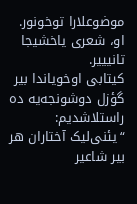موضوعلارا توخونور. او، شعری یاخشیجا تانیییر.
کیتابی اوخویاندا بیر گؤزل دوشونجه‌یه ده راستلاشدیم:
“یئنی‌لیک آختاران هر بیر شاعیر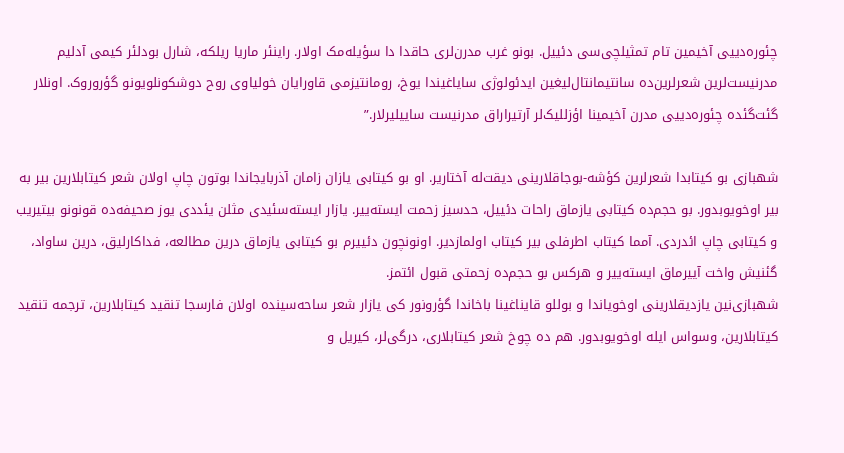چئوره‌دییی آخیمین تام تمثیلچی‌سی دئییل. بونو غرب مدرن‌لری حاقدا دا سؤیله‌مک اولار. راینئر ماریا ریلکه، شارل بودلئر کیمی آدلیم مدرنیست‌لرین شعرلرین‌ده سانتیمانتال‌لیغین ایدئولوژی سایاغیندا یوخ، رومانتیزمی قاورایان خولیاوی روح دوشکونلویونو گؤروروک. اونلار گئت‌گئده چئوره‌دییی مدرن آخیمینا اؤزللیک‌لر آرتیراراق مدرنیست ساییلیرلار.”

شهبازی بو کیتابدا شعرلرین کؤشه‌-بوجاقلارینی دیقت‌له آختاریر. او بو کیتابی یازان زامان آذربایجاندا بوتون چاپ اولان شعر کیتابلارین بیر به بیر اوخویوبدور. بو حجم‌ده کیتابی یازماق راحات دئییل، حدسیز زحمت ایسته‌ییر. یازار ایسته‌سئیدی مثلن یئددی یوز صحیفه‌ده قونونو بیتیریب و کیتابی چاپ ائدردی. آمما کیتاب اطرفلی بیر کیتاب اولمازدیر. اونونچون دئییرم بو کیتابی یازماق درین مطالعه، فداکارلیق، درین ساواد، گئنیش واخت آییرماق ایسته‌ییر و هرکس بو حجم‌ده زحمتی قبول ائتمز.
شهبازی‌نین یازدیقلارینی اوخویاندا و بوللو قایناغینا باخاندا گؤرونور کی یازار شعر ساحه‌سینده اولان فارسجا تنقید کیتابلارین، ترجمه تنقید کیتابلارین، وسواس ایله اوخویوبدور. هم ده چوخ شعر کیتابلاری، درگی‌لر، کیریل و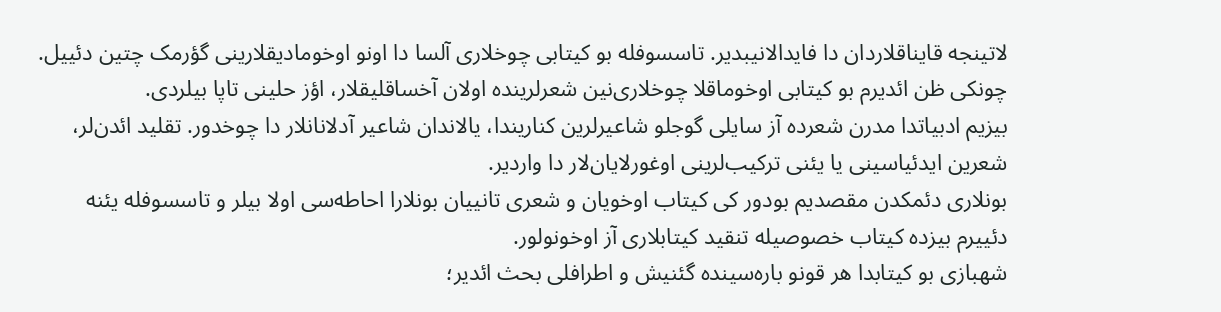لاتینجه قایناقلاردان دا فایدالانیبدیر. تاسسوفله بو کیتابی چوخلاری آلسا دا اونو اوخومادیقلارینی گؤرمک چتین دئییل. چونکی ظن ائدیرم بو کیتابی اوخوماقلا چوخلاری‌نین شعرلرینده اولان آخساقلیقلار، اؤز حلینی تاپا بیلردی.
بیزیم ادبیاتدا مدرن شعرده آز سایلی گوجلو شاعیرلرین کناریندا، یالاندان شاعیر آدلانانلار دا چوخدور. تقلید ائدن‌‌لر، شعرین ایدئیاسینی یا یئنی ترکیب‌لرینی اوغورلایان‌لار دا واردیر.
بونلاری دئمکدن مقصدیم بودور کی کیتاب اوخویان و شعری تانییان بونلارا احاطه‌سی اولا بیلر و تاسسوفله یئنه دئییرم بیزده کیتاب خصوصیله تنقید کیتابلاری آز اوخونولور.
شهبازی بو‌ کیتابدا هر قونو باره‌سینده گئنیش و اطرافلی بحث ائدیر؛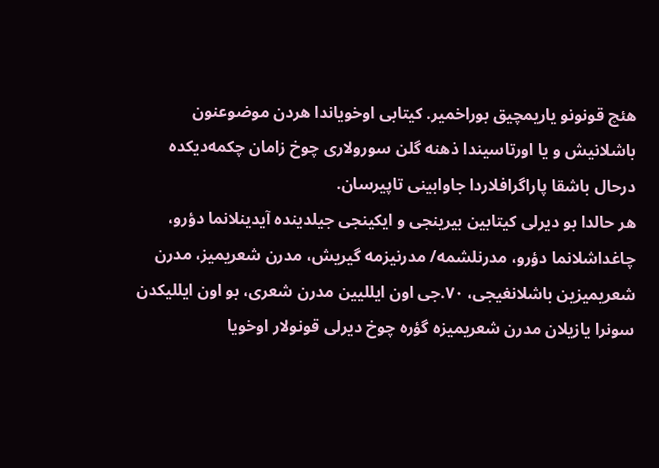هئچ قونونو یاریمچیق بوراخمیر. کیتابی اوخویاندا هردن موضوعنون باشلانیش و یا اورتاسیندا ذهنه گلن سورولاری چوخ زامان چکمه‌دیکده درحال باشقا پاراگرافلاردا جاوابینی تاپیرسان.
هر حالدا بو دیرلی کیتابین بیرینجی و ایکینجی جیلدینده آیدینلانما دؤرو، چاغداشلانما دؤرو، مدرنلشمه/ مدرنیزمه گیریش، مدرن شعریمیز، مدرن شعریمیزین باشلانغیجی، ۷۰.جی اون ایللیین مدرن شعری، بو اون ایللیکدن سونرا یازیلان مدرن شعریمیزه گؤره چوخ دیرلی قونولار اوخویا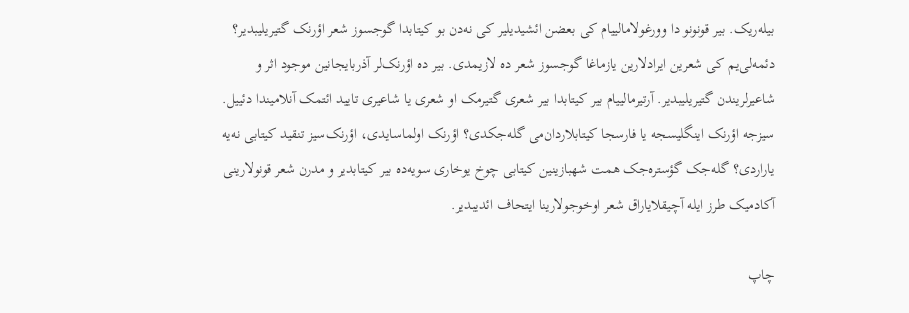بیله‌ریک. بیر قونونو دا وورغولامالییام کی بعضن ائشیدیلیر کی نه‌دن بو‌ کیتابدا گوجسوز شعر اؤرنک گتیریلیبدیر؟ دئمه‌لی‌یم کی شعرین ایرادلارین یازماغا گوجسوز شعر ده لازیمدی. بیر ده اؤرنک‌لر آذربایجانین موجود اثر و شاعیرلریندن گتیریلیبدیر. آرتیرمالییام بیر کیتابدا بیر شعری گتیرمک او‌ شعری یا شاعیری تایید ائتمک آنلامیندا دئییل. سیزجه اؤرنک اینگلیسجه یا فارسجا کیتابلاردان‌‌می گله‌جکدی؟ اؤرنک اولماسایدی، اؤرنک‌سیز تنقید کیتابی نه‌یه یاراردی؟ گله‌جک گؤستره‌جک همت شهبازینین کیتابی چوخ یوخاری سویه‌ده بیر کیتابدیر و مدرن شعر قونولارینی آکادمیک طرز ایله آچیقلایاراق شعر اوخوجولارینا ایتحاف ائدیبدیر.

چاپ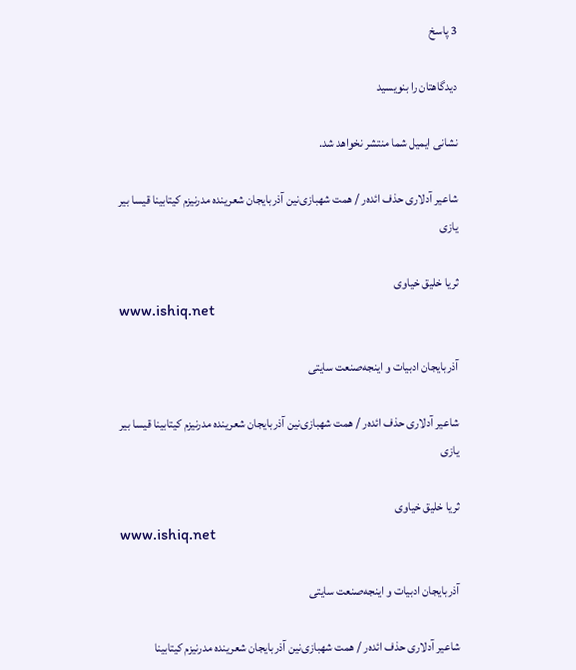3 پاسخ

دیدگاهتان را بنویسید

نشانی ایمیل شما منتشر نخواهد شد.

شاعیر آدلاری حذف ائده‌ر / همت شهبازی‌نین آذربایجان شعرینده مدرنیزم کیتابینا قیسا بیر یازی

ثریا خلیق خیاوی
www.ishiq.net

آذربایجان ادبیات و اینجه‌صنعت سایتی

شاعیر آدلاری حذف ائده‌ر / همت شهبازی‌نین آذربایجان شعرینده مدرنیزم کیتابینا قیسا بیر یازی

ثریا خلیق خیاوی
www.ishiq.net

آذربایجان ادبیات و اینجه‌صنعت سایتی

شاعیر آدلاری حذف ائده‌ر / همت شهبازی‌نین آذربایجان شعرینده مدرنیزم کیتابینا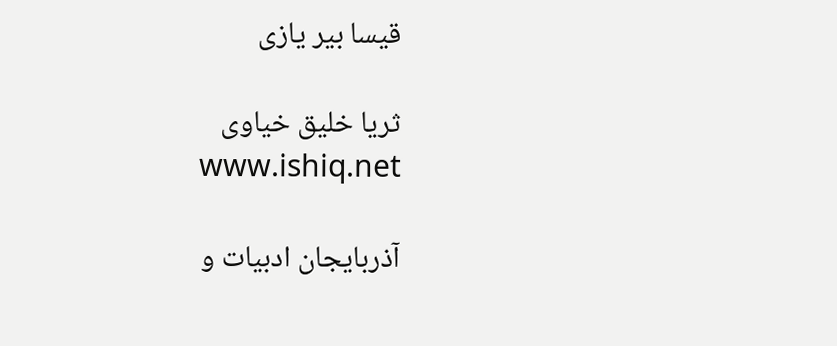قیسا بیر یازی

ثریا خلیق خیاوی
www.ishiq.net

آذربایجان ادبیات و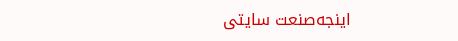اینجه‌صنعت سایتی